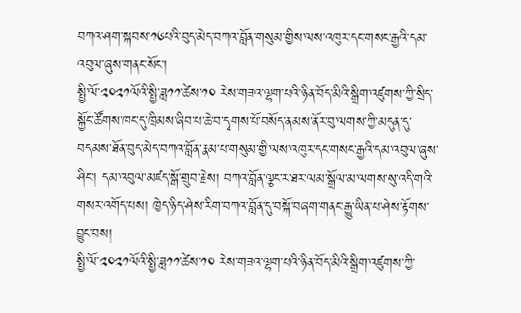བཀའ་ཤག་སྐབས་༡༦པའི་བུད་མེད་བཀའ་བློན་གསུམ་གྱིས་ལས་འཁུར་དང་གསང་རྒྱའི་དམ་འབུལ་ཞུས་གནང་སོང་།
སྤྱི་ལོ་༢༠༢༡ལོའི་སྤྱི་ཟླ༡༡་ཚེས་༡༠ རེས་གཟའ་ལྷག་པའི་ཉིན་བོད་མིའི་སྒྲིག་འཛུགས་ཀྱི་སྲིད་སྐྱོང་ཚོགས་ཁང་དུ་ཁྲིམས་ཞིབ་པ་ཆེ་བ་དྭགས་པོ་བསོད་ནམས་ནོར་བུ་ལགས་ཀྱི་མདུན་དུ་བདམས་ཐོན་བུད་མེད་བཀའ་བློན་རྣམ་པ་གསུམ་གྱི་ལས་འཁུར་དང་གསང་རྒྱའི་དམ་འབུལ་ཞུས་ཤིང་། དམ་འབུལ་མཛད་སྒོ་གྲུབ་རྗེས། བཀའ་བློན་ལྕང་ར་ཐར་ལམ་སྒྲོལ་མ་ལགས་སུ་འདི་གའི་གསར་འགོད་པས། ཁྱེད་ཉིད་ཤེས་རིག་བཀའ་བློན་དུ་བསྐོ་བཞག་གནང་རྒྱུ་ཡིན་པ་ཤེས་རྟོགས་བྱུང་བས།
སྤྱི་ལོ་༢༠༢༡ལོའི་སྤྱི་ཟླ༡༡་ཚེས་༡༠ རེས་གཟའ་ལྷག་པའི་ཉིན་བོད་མིའི་སྒྲིག་འཛུགས་ཀྱི་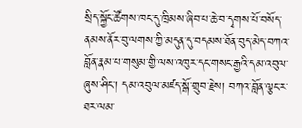སྲིད་སྐྱོང་ཚོགས་ཁང་དུ་ཁྲིམས་ཞིབ་པ་ཆེ་བ་དྭགས་པོ་བསོད་ནམས་ནོར་བུ་ལགས་ཀྱི་མདུན་དུ་བདམས་ཐོན་བུད་མེད་བཀའ་བློན་རྣམ་པ་གསུམ་གྱི་ལས་འཁུར་དང་གསང་རྒྱའི་དམ་འབུལ་ཞུས་ཤིང་། དམ་འབུལ་མཛད་སྒོ་གྲུབ་རྗེས། བཀའ་བློན་ལྕང་ར་ཐར་ལམ་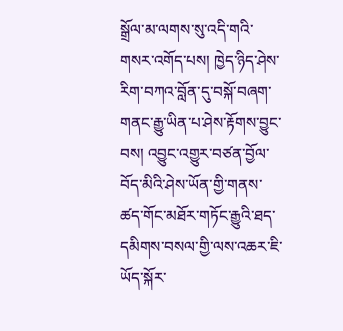སྒྲོལ་མ་ལགས་སུ་འདི་གའི་གསར་འགོད་པས། ཁྱེད་ཉིད་ཤེས་རིག་བཀའ་བློན་དུ་བསྐོ་བཞག་གནང་རྒྱུ་ཡིན་པ་ཤེས་རྟོགས་བྱུང་བས། འབྱུང་འགྱུར་བཙན་བྱོལ་བོད་མིའི་ཤེས་ཡོན་གྱི་གནས་ཚད་གོང་མཐོར་གཏོང་རྒྱུའི་ཐད་དམིགས་བསལ་གྱི་ལས་འཆར་ཇི་ཡོད་སྐོར་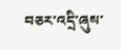བཅར་འདྲི་ཞུས་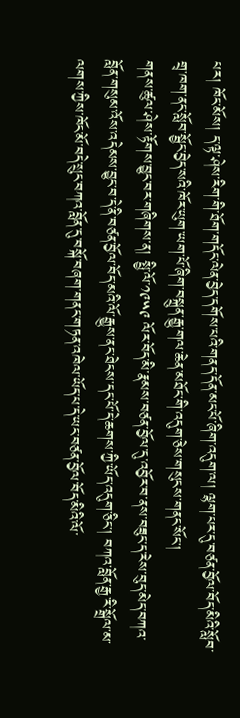པར། ཁོང་མོས། ད་ལྟ་ཤེས་རིག་གི་ཐོག་གདོང་ལེན་བྱེད་དགོས་པའི་གནད་དོན་མང་པོ་ཞིག་འདུག་ལ། ལྷག་པར་དུ་བཙན་བྱོལ་བོད་མིའི་སློབ་གྲྭ་ཁག་ནང་སློབ་སྦྱོང་བྱེད་སའི་ཁོར་ཡུག་ཡག་པོ་ཞིག་བསྐྲུན་རྒྱུ་གལ་ཆེན་མཐོང་གི་འདུག་ཅེས་གསུངས་གནང་སོང་།
གནས་ཚུལ་ཤེས་རྟོགས་བྱུང་བར་གཞིགས་ན། སྤྱི་ལོ་༡༩༥༩ ལོར་བོད་མི་རྣམས་བཙན་བྱོལ་དུ་འབྱོར་བ་ནས་བཟུང་ད་རེས་བུད་མེད་བཀའ་བློན་གསུམ་འོས་འདེམས་བྱུང་བ་དེ་ནི་བཙན་བྱོལ་བོད་མའི་ལོ་རྒྱུས་ནང་ཐེངས་དང་པོ་དེ་ཆགས་ཀྱི་ཡོད་འདུག་ཅིང་། བཀའ་བློན་རྒྱ་རི་སྒྲོལ་མ་ལགས་ཀྱིས་ཁོང་མོ་བདེ་སྲུང་བཀའ་བློན་དུ་བསྐོ་བཞག་གནང་གཏན་འཁེལ་ཡོད་པ་དེ་ཡང་བཙན་བྱོལ་བོད་མིའི་ལོ་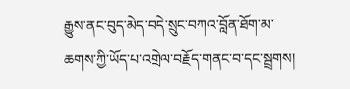རྒྱུས་ནང་བུད་མེད་བདེ་སྲུང་བཀའ་བློན་ཐོག་མ་ཆགས་ཀྱི་ཡོད་པ་འགྲེལ་བརྗོད་གནང་བ་དང་སྦྲགས།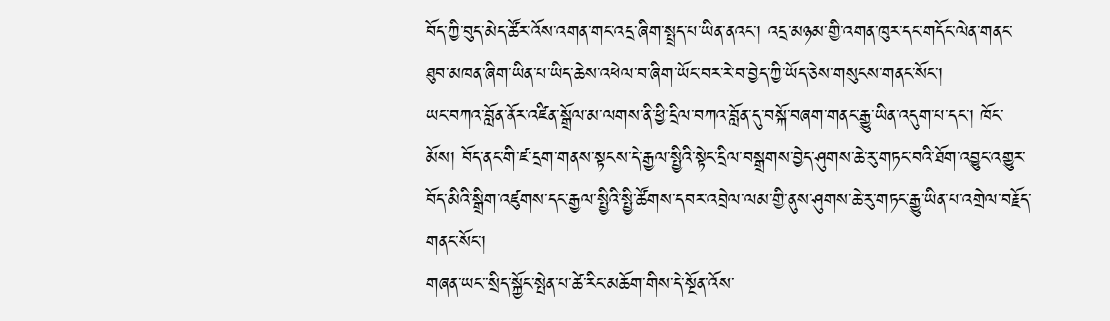བོད་ཀྱི་བུད་མེད་ཚོར་འོས་འགན་གང་འདྲ་ཞིག་སྤྲད་པ་ཡིན་ནའང་། འདྲ་མཉམ་གྱི་འགན་ཁུར་དང་གདོང་ལེན་གནང་ཐུབ་མཁན་ཞིག་ཡིན་པ་ཡིད་ཆེས་འཕེལ་བ་ཞིག་ཡོང་བར་རེ་བ་བྱེད་ཀྱི་ཡོད་ཅེས་གསུངས་གནང་སོང་།
ཡང་བཀའ་བློན་ནོར་འཛིན་སྒྲོལ་མ་ལགས་ནི་ཕྱི་དྲིལ་བཀའ་བློན་དུ་བསྐོ་བཞག་གནང་རྒྱུ་ཡིན་འདུག་པ་དང་། ཁོང་མོས། བོད་ནང་གི་ཛ་དྲག་གནས་སྟངས་དེ་རྒྱལ་སྤྱིའི་སྟེང་དྲིལ་བསྒྲགས་བྱེད་ཤུགས་ཆེ་རུ་གཏང་བའི་ཐོག་འབྱུང་འགྱུར་བོད་མིའི་སྒྲིག་འཛུགས་དང་རྒྱལ་སྤྱིའི་སྤྱི་ཚོགས་དབར་འབྲེལ་ལམ་གྱི་ནུས་ཤུགས་ཆེ་རུ་གཏང་རྒྱུ་ཡིན་པ་འགྲེལ་བརྗོད་གནང་སོང་།
གཞན་ཡང་་སྲིད་སྐྱོང་སྤེན་པ་ཚེ་རིང་མཆོག་གིས་དེ་སྔོན་འོས་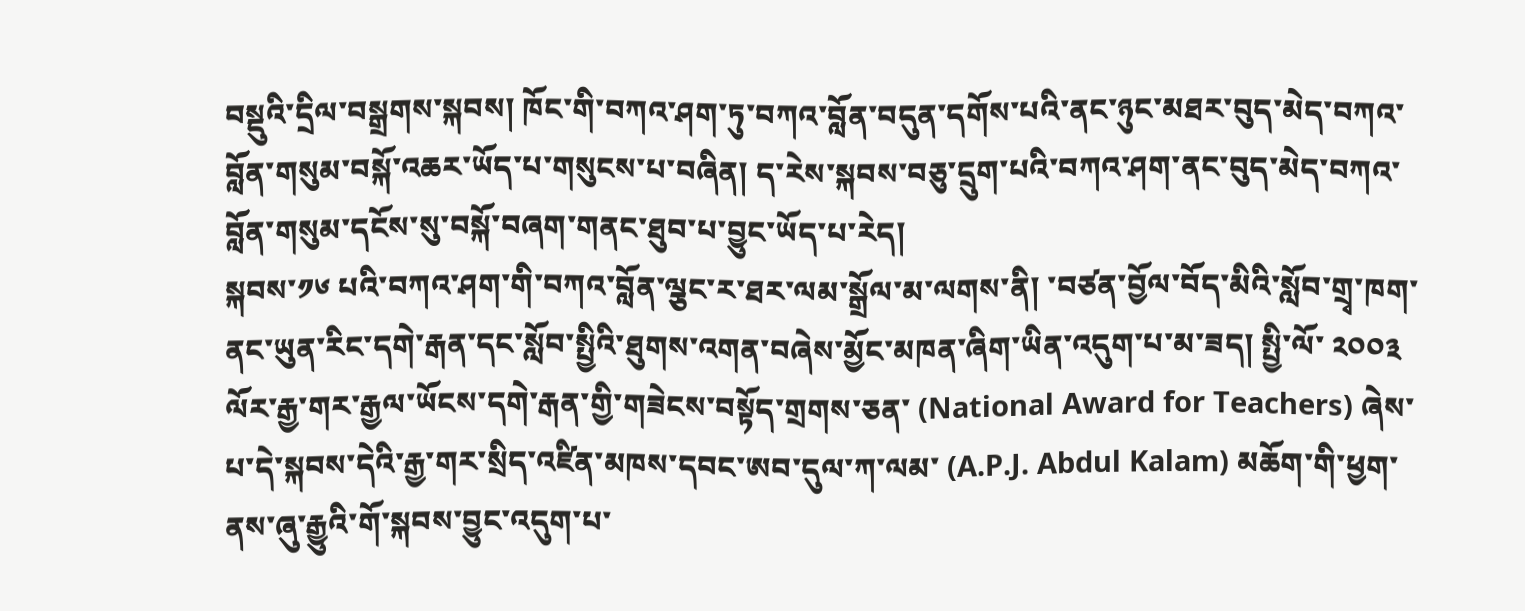བསྡུའི་དྲིལ་བསྒྲགས་སྐབས། ཁོང་གི་བཀའ་ཤག་ཏུ་བཀའ་བློན་བདུན་དགོས་པའི་ནང་ཉུང་མཐར་བུད་མེད་བཀའ་བློན་གསུམ་བསྐོ་འཆར་ཡོད་པ་གསུངས་པ་བཞིན། ད་རེས་སྐབས་བཅུ་དྲུག་པའི་བཀའ་ཤག་ནང་བུད་མེད་བཀའ་བློན་གསུམ་དངོས་སུ་བསྐོ་བཞག་གནང་ཐུབ་པ་བྱུང་ཡོད་པ་རེད།
སྐབས་༡༦ པའི་བཀའ་ཤག་གི་བཀའ་བློན་ལྕང་ར་ཐར་ལམ་སྒྲོལ་མ་ལགས་ནི། ་བཙན་བྱོལ་བོད་མིའི་སློབ་གྲྭ་ཁག་ནང་ཡུན་རིང་དགེ་རྒན་དང་སློབ་སྤྱིའི་ཐུགས་འགན་བཞེས་མྱོང་མཁན་ཞིག་ཡིན་འདུག་པ་མ་ཟད། སྤྱི་ལོ་ ༢༠༠༣ ལོར་རྒྱ་གར་རྒྱལ་ཡོངས་དགེ་རྒན་གྱི་གཟེངས་བསྟོད་གྲགས་ཅན་ (National Award for Teachers) ཞེས་པ་དེ་སྐབས་དེའི་རྒྱ་གར་སྲིད་འཛིན་མཁས་དབང་ཨབ་དུལ་ཀ་ལམ་ (A.P.J. Abdul Kalam) མཆོག་གི་ཕྱག་ནས་ཞུ་རྒྱུའི་གོ་སྐབས་བྱུང་འདུག་པ་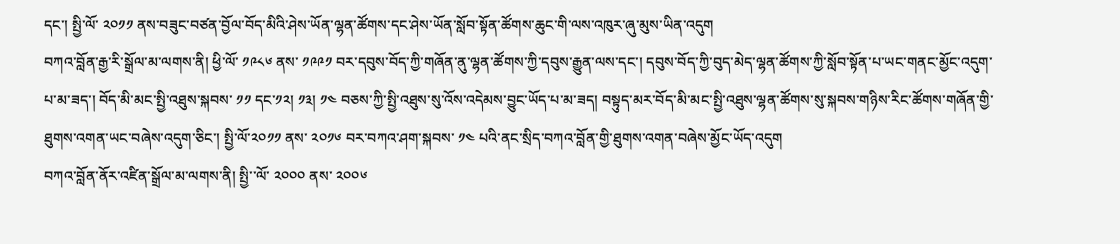དང་། སྤྱི་ལོ་ ༢༠༡༡ ནས་བཟུང་བཙན་བྱོལ་བོད་མིའི་ཤེས་ཡོན་ལྷན་ཚོགས་དང་ཤེས་ཡོན་སློབ་སྟོན་ཚོགས་ཆུང་གི་ལས་འཁུར་ཞུ་མུས་ཡིན་འདུག
བཀའ་བློན་རྒྱ་རི་སྒྲོལ་མ་ལགས་ནི། ཕྱི་ལོ་ ༡༩༨༦ ནས་ ༡༩༩༡ བར་དབུས་བོད་ཀྱི་གཞོན་ནུ་ལྷན་ཚོགས་ཀྱི་དབུས་རྒྱུན་ལས་དང་། དབུས་བོད་ཀྱི་བུད་མེད་ལྷན་ཚོགས་ཀྱི་སློབ་སྟོན་པ་ཡང་གནང་མྱོང་འདུག་པ་མ་ཟད་། བོད་མི་མང་སྤྱི་འཐུས་སྐབས་ ༡༡ དང་༡༢། ༡༣། ༡༤ བཅས་ཀྱི་སྤྱི་འཐུས་སུ་འོས་འདེམས་བྱུང་ཡོད་པ་མ་ཟད། བསྟུད་མར་བོད་མི་མང་སྤྱི་འཐུས་ལྷན་ཚོགས་སུ་སྐབས་གཉིས་རིང་ཚོགས་གཞོན་གྱི་ཐུགས་འགན་ཡང་བཞེས་འདུག་ཅིང་། སྤྱི་ལོ་༢༠༡༡ ནས་ ༢༠༡༦ བར་བཀའ་ཤག་སྐབས་ ༡༤ པའི་ནང་སྲིད་བཀའ་བློན་གྱི་ཐུགས་འགན་བཞེས་མྱོང་ཡོད་འདུག
བཀའ་བློན་ནོར་འཛིན་སྒྲོལ་མ་ལགས་ནི། སྤྱི་་ལོ་ ༢༠༠༠ ནས་ ༢༠༠༦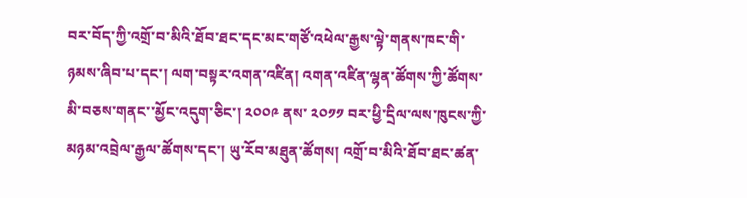བར་བོད་ཀྱི་འགྲོ་བ་མིའི་ཐོབ་ཐང་དང་མང་གཙོ་འཕེལ་རྒྱས་ལྟེ་གནས་ཁང་གི་ཉམས་ཞིབ་པ་དང་། ལག་བསྟར་འགན་འཛིན། འགན་འཛིན་ལྷན་ཚོགས་ཀྱི་ཚོགས་མི་བཅས་གནང་་མྱོང་འདུག་ཅིང་། ༢༠༠༩ ནས་ ༢༠༡༡ བར་ཕྱི་དྲིལ་ལས་ཁུངས་ཀྱི་མཉམ་འབྲེལ་རྒྱལ་ཚོགས་དང་། ཡུ་རོབ་མཐུན་ཚོགས། འགྲོ་བ་མིའི་ཐོབ་ཐང་ཚན་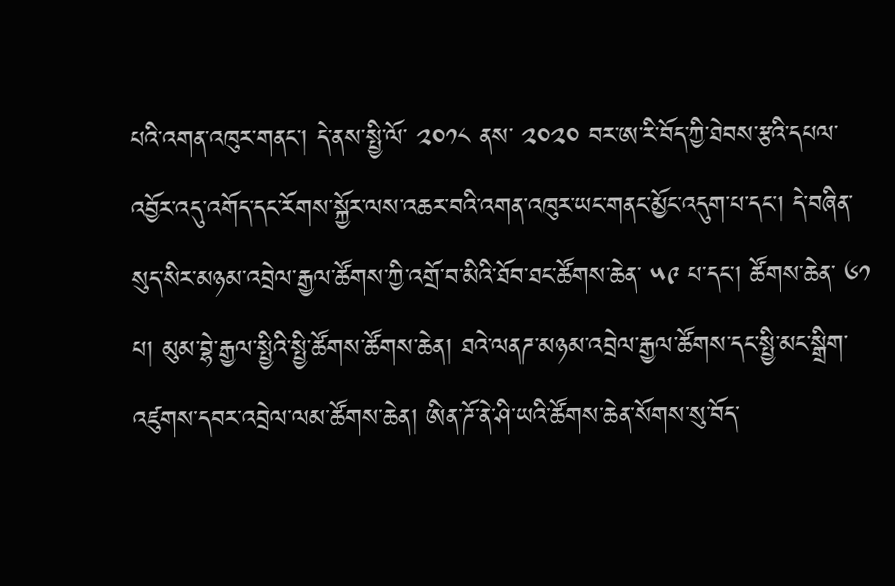པའི་འགན་འཁུར་གནང་། དེ་ནས་སྤྱི་ལོ་ ༢༠༡༨ ནས་ ༢༠༢༠ བར་ཨ་རི་བོད་ཀྱི་ཐེབས་རྩའི་དཔལ་འབྱོར་འདུ་འགོད་དང་རོགས་སྐྱོར་ལས་འཆར་བའི་འགན་འཁུར་ཡང་གནང་མྱོང་འདུག་པ་དང་། དེ་བཞིན་སུད་སིར་མཉམ་འབྲེལ་རྒྱལ་ཚོགས་ཀྱི་འགྲོ་བ་མིའི་ཐོབ་ཐང་ཚོགས་ཆེན་ ༥༩ པ་དང་། ཚོགས་ཆེན་ ༦༡ པ། མུམ་བྷེ་རྒྱལ་སྤྱིའི་སྤྱི་ཚོགས་ཚོགས་ཆེན། ཐའེ་ལནཌ་མཉམ་འབྲེལ་རྒྱལ་ཚོགས་དང་སྤྱི་མང་སྒྲིག་འཛུགས་དབར་འབྲེལ་ལམ་ཚོགས་ཆེན། ཨིན་ཌོ་ནེ་ཤི་ཡའི་ཚོགས་ཆེན་སོགས་སུ་བོད་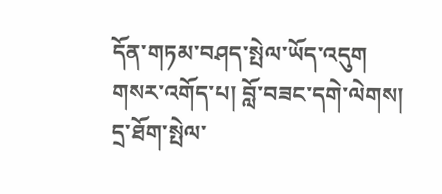དོན་གཏམ་བཤད་སྤེལ་ཡོད་འདུག
གསར་འགོད་པ། བློ་བཟང་དགེ་ལེགས།
དྲ་ཐོག་སྤེལ་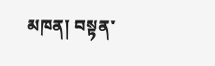མཁན། བསྟན་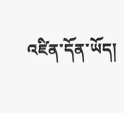འཛིན་དོན་ཡོད།